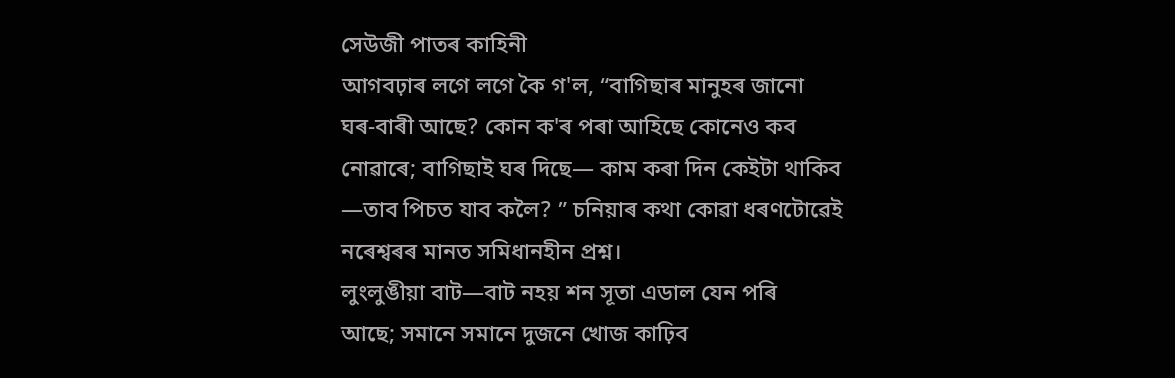সেউজী পাতৰ কাহিনী
আগবঢ়াৰ লগে লগে কৈ গ'ল, “বাগিছাৰ মানুহৰ জানো
ঘৰ-বাৰী আছে? কোন ক'ৰ পৰা আহিছে কোনেও কব
নোৱাৰে; বাগিছাই ঘৰ দিছে— কাম কৰা দিন কেইটা থাকিব
—তাব পিচত যাব কলৈ? ” চনিয়াৰ কথা কোৱা ধৰণটোৱেই
নৰেশ্বৰৰ মানত সমিধানহীন প্ৰশ্ন।
লুংলুঙীয়া বাট—বাট নহয় শন সূতা এডাল যেন পৰি
আছে; সমানে সমানে দুজনে খোজ কাঢ়িব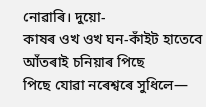নোৱাৰি। দুয়ো-
কাষৰ ওখ ওখ ঘন-কাঁইট হাতেবে আঁতৰাই চনিয়াৰ পিছে
পিছে যোৱা নৰেশ্বৰে সুধিলে—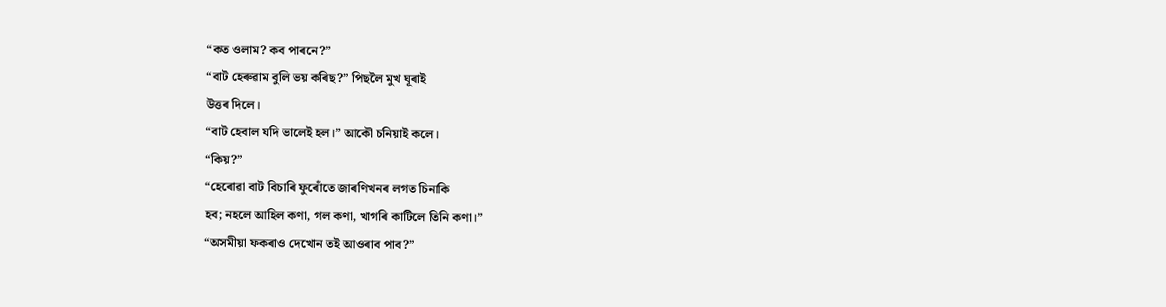“কত ওলাম? কব পাৰনে?”
“বাট হেৰুৱাম বুলি ভয় কৰিছ?” পিছলৈ মুখ ঘূৰাই
উত্তৰ দিলে।
“বাট হেবাল যদি ভালেই হল।” আকৌ চনিয়াই কলে।
“কিয়?”
“হেৰোৱা বাট বিচাৰি ফুৰোঁতে জাৰণিখনৰ লগত চিনাকি
হব; নহলে আহিল কণা, গল কণা, খাগৰি কাটিলে তিনি কণা।”
“অসমীয়া ফকৰাও দেখোন তই আওৰাব পাব?”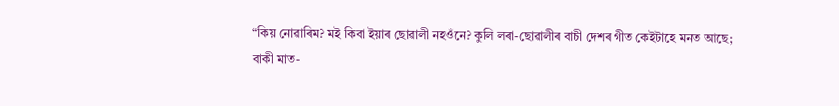“কিয় নোৱাৰিম? মই কিবা ইয়াৰ ছোৱালী নহওঁনে? কুলি লৰা-ছোৱালীৰ বাচী দেশৰ গীত কেইটাহে মনত আছে;
বাকী মাত-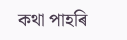কথা পাহৰি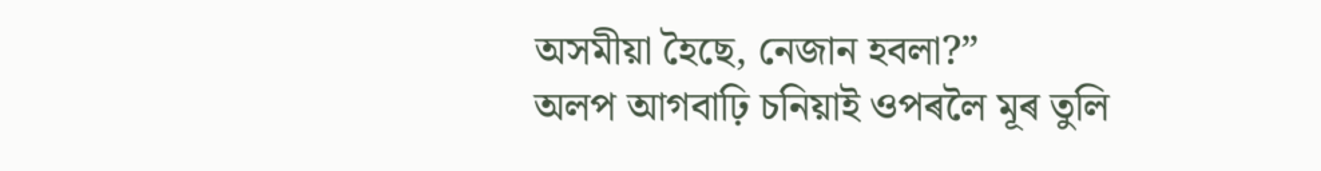অসমীয়া হৈছে, নেজান হবলা?”
অলপ আগবাঢ়ি চনিয়াই ওপৰলৈ মূৰ তুলি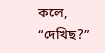কলে,
“দেখিছ?”